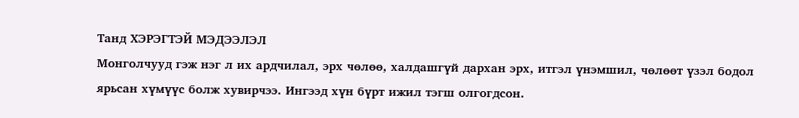Танд ХЭРЭГТЭЙ МЭДЭЭЛЭЛ
Монголчууд гэж нэг л их ардчилал, эрх чөлөө, халдашгүй дархан эрх, итгэл үнэмшил, чөлөөт үзэл бодол ярьсан хүмүүс болж хувирчээ. Ингээд хүн бүрт ижил тэгш олгогдсон.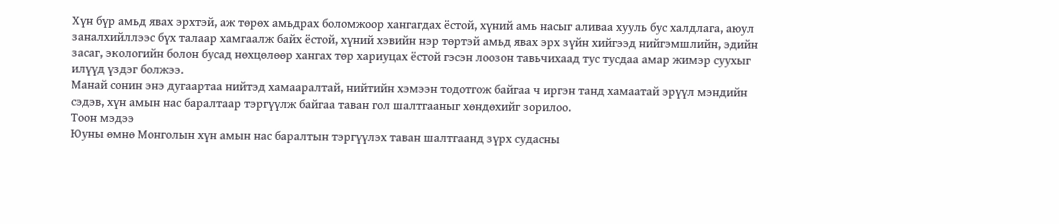Хүн бүр амьд явах эрхтэй, аж төрөх амьдрах боломжоор хангагдах ёстой, хүний амь насыг аливаа хууль бус халдлага, аюул заналхийллээс бүх талаар хамгаалж байх ёстой, хүний хэвийн нэр төртэй амьд явах эрх зүйн хийгээд нийгэмшлийн, эдийн засаг, экологийн болон бусад нөхцөлөөр хангах төр хариуцах ёстой гэсэн лоозон тавьчихаад тус тусдаа амар жимэр суухыг илүүд үздэг болжээ.
Манай сонин энэ дугаартаа нийтэд хамааралтай, нийтийн хэмээн тодотгож байгаа ч иргэн танд хамаатай эрүүл мэндийн сэдэв, хүн амын нас баралтаар тэргүүлж байгаа таван гол шалтгааныг хөндөхийг зорилоо.
Тоон мэдээ
Юуны өмнө Монголын хүн амын нас баралтын тэргүүлэх таван шалтгаанд зүрх судасны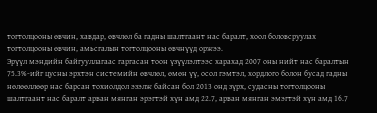тогтолцооны өвчин, хавдар, өвчлөл ба гадны шалтгаант нас баралт, хоол боловсруулах тогтолцооны өвчин, амьсгалын тогтолцооны өвчнүүд оржээ.
Эрүүл мэндийн байгууллагаас гаргасан тоон үзүүлэлтээс харахад 2007 оны нийт нас баралтын 75.3%-ийг цусны эрхтэн системийн өвчлөл, өмөн үү, осол гэмтэл, хордлого болон бусад гадны нөлөөллөөр нас барсан тохиолдол эзэлж байсан бол 2013 онд зүрх, судасны тогтолцооны шалтгаант нас баралт арван мянган эрэгтэй хүн амд 22.7, арван мянган эмэгтэй хүн амд 16.7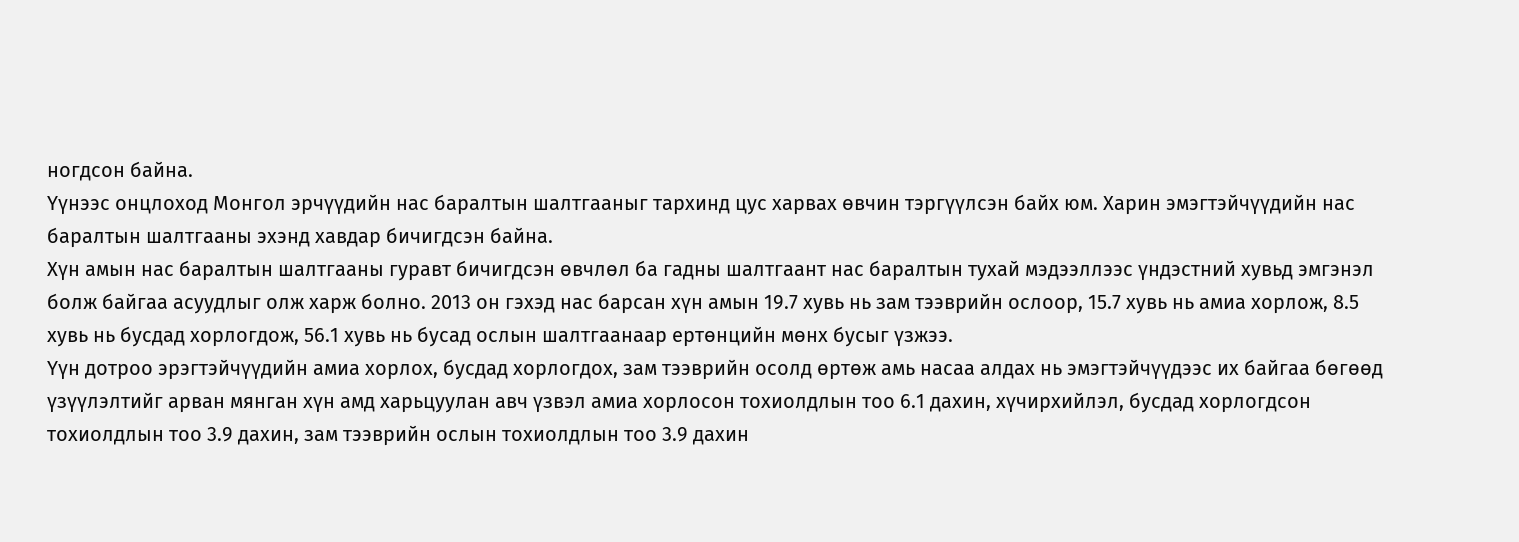ногдсон байна.
Үүнээс онцлоход Монгол эрчүүдийн нас баралтын шалтгааныг тархинд цус харвах өвчин тэргүүлсэн байх юм. Харин эмэгтэйчүүдийн нас баралтын шалтгааны эхэнд хавдар бичигдсэн байна.
Хүн амын нас баралтын шалтгааны гуравт бичигдсэн өвчлөл ба гадны шалтгаант нас баралтын тухай мэдээллээс үндэстний хувьд эмгэнэл болж байгаа асуудлыг олж харж болно. 2013 он гэхэд нас барсан хүн амын 19.7 хувь нь зам тээврийн ослоор, 15.7 хувь нь амиа хорлож, 8.5 хувь нь бусдад хорлогдож, 56.1 хувь нь бусад ослын шалтгаанаар ертөнцийн мөнх бусыг үзжээ.
Үүн дотроо эрэгтэйчүүдийн амиа хорлох, бусдад хорлогдох, зам тээврийн осолд өртөж амь насаа алдах нь эмэгтэйчүүдээс их байгаа бөгөөд үзүүлэлтийг арван мянган хүн амд харьцуулан авч үзвэл амиа хорлосон тохиолдлын тоо 6.1 дахин, хүчирхийлэл, бусдад хорлогдсон тохиолдлын тоо 3.9 дахин, зам тээврийн ослын тохиолдлын тоо 3.9 дахин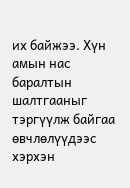их байжээ. Хүн амын нас баралтын шалтгааныг тэргүүлж байгаа өвчлөлүүдээс хэрхэн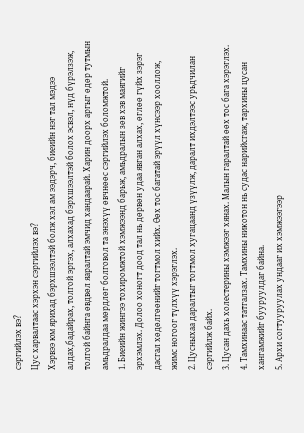сэргийлэх вэ?
Цус харвалтаас хэрхэн сэргийлэх вэ?
Хэрвээ юм ярихад бэрхшээлтэй болж хэл ам ээдэрч, биеийн нэг тал мэдээ алдах,бадайрах, толгой эргэх, алхахад бэрхшээлтэй болох эсвэл, нүд бүрэлзэж, толгой байнга өвдвөл яаралтай эмчид хандаарай. Харин доорх аргыг өдөр тутмын амьдралдаа мөрдлөг болговол та энэхүү өвчнөөс сэргийлэх боломжтой.
1. Биеийн жингээ тохиромжтой хэмжээнд барьж, амьдралын зөв хэв маягийг эрхэмлэх. Долоо хоногт доод тал нь дөрвөн удаа явган алхах, өглөө гүйх зэрэг дасгал хөдөлгөөнийг тогтмол хийх. Өөх тос багатай эрүүл хүнсээр хооллож, жимс ногоог түлхүү хэрэглэх.
2. Цусныхаа даралтыг тогтмол хугацаанд үзүүлж, даралт ихдэлтээс урьдчилан сэргийлж байх.
3. Цусан дахь холестерины хэмжээг хянах. Малын гаралтай өөх тос бага хэрэглэх.
4. Тамхинаас татгалзах. Тамхины никотон нь судас нарийсгаж, тархины цусан хангамжийг бууруулдаг байна.
5. Архи согтууруулах ундааг их хэмжээгээр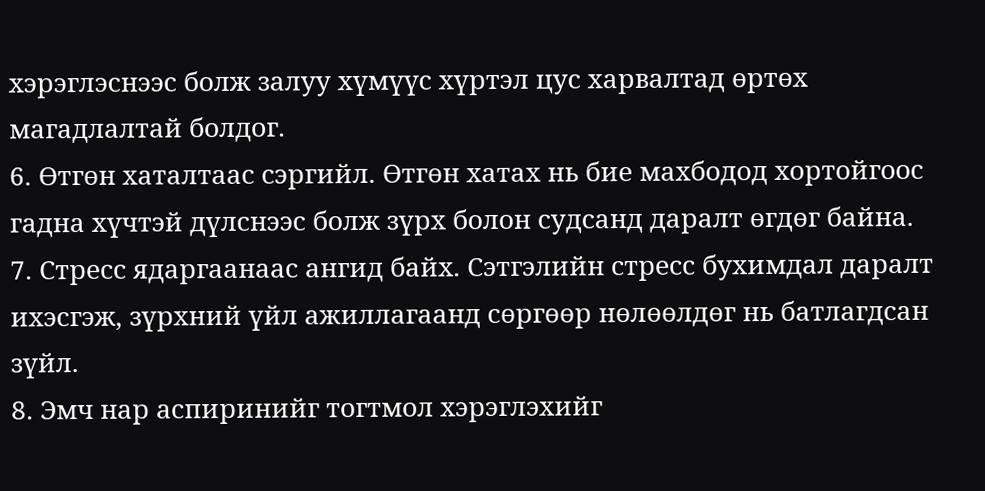хэрэглэснээс болж залуу хүмүүс хүртэл цус харвалтад өртөх магадлалтай болдог.
6. Өтгөн хаталтаас сэргийл. Өтгөн хатах нь бие махбодод хортойгоос гадна хүчтэй дүлснээс болж зүрх болон судсанд даралт өгдөг байна.
7. Стресс ядаргаанаас ангид байх. Сэтгэлийн стресс бухимдал даралт ихэсгэж, зүрхний үйл ажиллагаанд сөргөөр нөлөөлдөг нь батлагдсан зүйл.
8. Эмч нар аспиринийг тогтмол хэрэглэхийг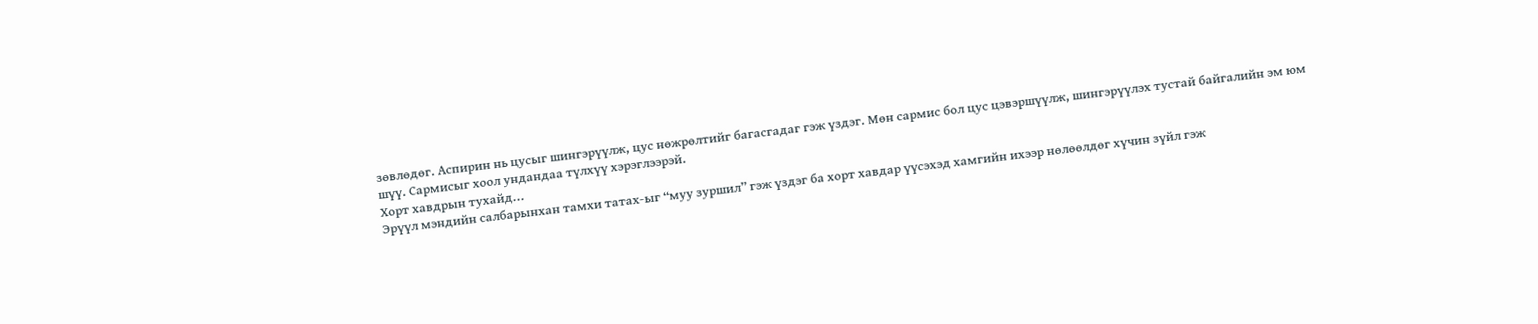зөвлөдөг. Аспирин нь цусыг шингэрүүлж, цус нөжрөлтийг багасгадаг гэж үздэг. Мөн сармис бол цус цэвэршүүлж, шингэрүүлэх тустай байгалийн эм юм шүү. Сармисыг хоол ундандаа түлхүү хэрэглээрэй.
Хорт хавдрын тухайд...
Эрүүл мэндийн салбарынхан тамхи татах-ыг “муу зуршил” гэж үздэг ба хорт хавдар үүсэхэд хамгийн ихээр нөлөөлдөг хүчин зүйл гэж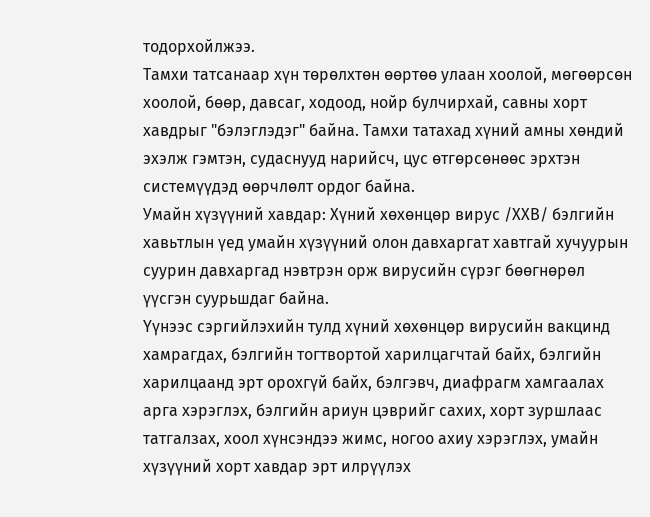тодорхойлжээ.
Тамхи татсанаар хүн төрөлхтөн өөртөө улаан хоолой, мөгөөрсөн хоолой, бөөр, давсаг, ходоод, нойр булчирхай, савны хорт хавдрыг "бэлэглэдэг" байна. Тамхи татахад хүний амны хөндий эхэлж гэмтэн, судаснууд нарийсч, цус өтгөрсөнөөс эрхтэн системүүдэд өөрчлөлт ордог байна.
Умайн хүзүүний хавдар: Хүний хөхөнцөр вирус /ХХВ/ бэлгийн хавьтлын үед умайн хүзүүний олон давхаргат хавтгай хучуурын суурин давхаргад нэвтрэн орж вирусийн сүрэг бөөгнөрөл үүсгэн суурьшдаг байна.
Үүнээс сэргийлэхийн тулд хүний хөхөнцөр вирусийн вакцинд хамрагдах, бэлгийн тогтвортой харилцагчтай байх, бэлгийн харилцаанд эрт орохгүй байх, бэлгэвч, диафрагм хамгаалах арга хэрэглэх, бэлгийн ариун цэврийг сахих, хорт зуршлаас татгалзах, хоол хүнсэндээ жимс, ногоо ахиу хэрэглэх, умайн хүзүүний хорт хавдар эрт илрүүлэх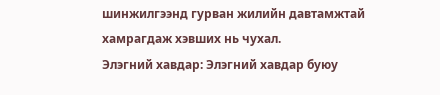шинжилгээнд гурван жилийн давтамжтай хамрагдаж хэвших нь чухал.
Элэгний хавдар: Элэгний хавдар буюу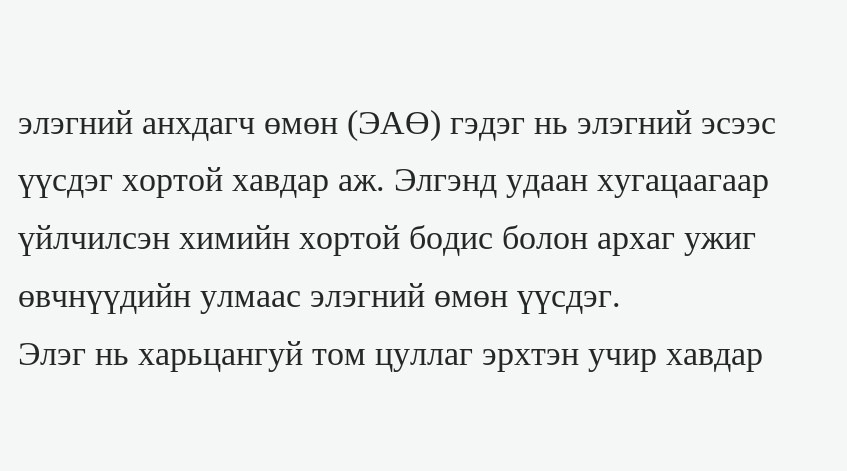элэгний анхдагч өмөн (ЭАӨ) гэдэг нь элэгний эсээс үүсдэг хортой хавдар аж. Элгэнд удаан хугацаагаар үйлчилсэн химийн хортой бодис болон архаг ужиг өвчнүүдийн улмаас элэгний өмөн үүсдэг.
Элэг нь харьцангуй том цуллаг эрхтэн учир хавдар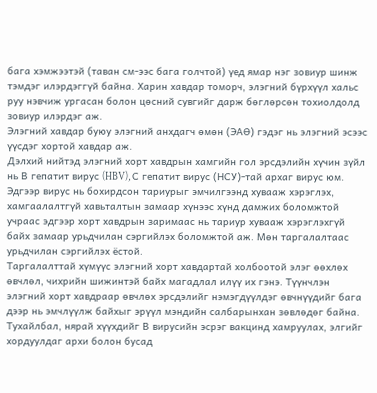бага хэмжээтэй (таван см-ээс бага голчтой) үед ямар нэг зовиур шинж тэмдэг илэрдэггүй байна. Харин хавдар томорч, элэгний бүрхүүл хальс руу нэвчиж ургасан болон цөсний сувгийг дарж бөглөрсөн тохиолдолд зовиур илэрдэг аж.
Элэгний хавдар буюу элэгний анхдагч өмөн (ЭАӨ) гэдэг нь элэгний эсээс үүсдэг хортой хавдар аж.
Дэлхий нийтэд элэгний хорт хавдрын хамгийн гол эрсдэлийн хүчин зүйл нь В гепатит вирус (HBV), С гепатит вирус (НСУ)-тай архаг вирус юм. Эдгээр вирус нь бохирдсон тариурыг эмчилгээнд хувааж хэрэглэх, хамгаалалтгүй хавьталтын замаар хүнээс хүнд дамжих боломжтой учраас эдгээр хорт хавдрын заримаас нь тариур хувааж хэрэглэхгүй байх замаар урьдчилан сэргийлэх боломжтой аж. Мөн таргалалтаас урьдчилан сэргийлэх ёстой.
Таргалалттай хүмүүс элэгний хорт хавдартай холбоотой элэг өөхлөх өвчлөл, чихрийн шижинтэй байх магадлал илүү их гэнэ. Түүнчлэн элэгний хорт хавдраар өвчлөх эрсдэлийг нэмэгдүүлдэг өвчнүүдийг бага дээр нь эмчлүүлж байхыг эрүүл мэндийн салбарынхан зөвлөдөг байна.
Тухайлбал, нярай хүүхдийг В вирусийн эсрэг вакцинд хамруулах, элгийг хордуулдаг архи болон бусад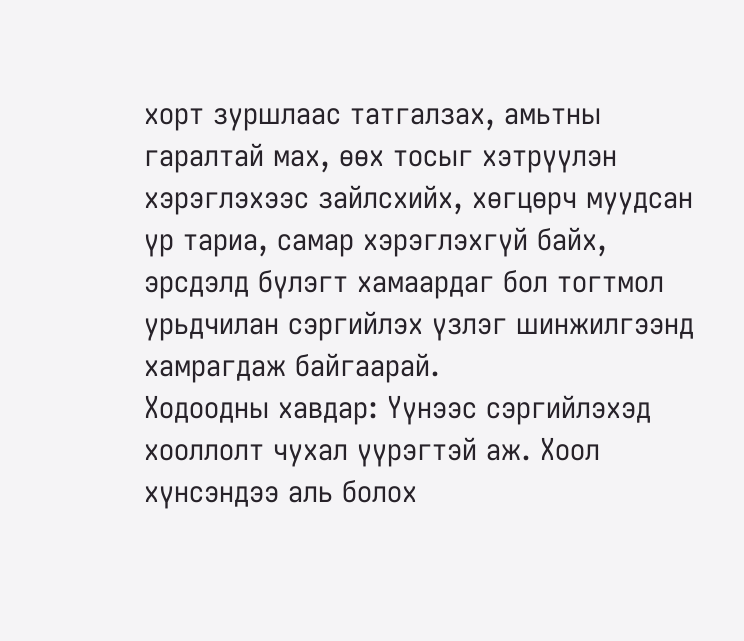хорт зуршлаас татгалзах, амьтны гаралтай мах, өөх тосыг хэтрүүлэн хэрэглэхээс зайлсхийх, хөгцөрч муудсан үр тариа, самар хэрэглэхгүй байх, эрсдэлд бүлэгт хамаардаг бол тогтмол урьдчилан сэргийлэх үзлэг шинжилгээнд хамрагдаж байгаарай.
Ходоодны хавдар: Үүнээс сэргийлэхэд хооллолт чухал үүрэгтэй аж. Хоол хүнсэндээ аль болох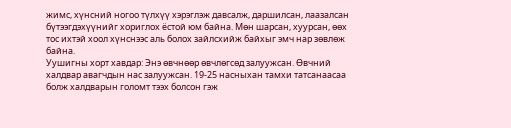жимс, хүнсний ногоо түлхүү хэрэглэж давсалж, даршилсан, лаазалсан бүтээгдэхүүнийг хориглох ёстой юм байна. Мөн шарсан, хуурсан, өөх тос ихтэй хоол хүнснээс аль болох зайлсхийж байхыг эмч нар зөвлөж байна.
Уушигны хорт хавдар: Энэ өвчнөөр өвчлөгсөд залуужсан. Өвчний халдвар авагчдын нас залуужсан. 19-25 насныхан тамхи татсанаасаа болж халдварын голомт тээх болсон гэж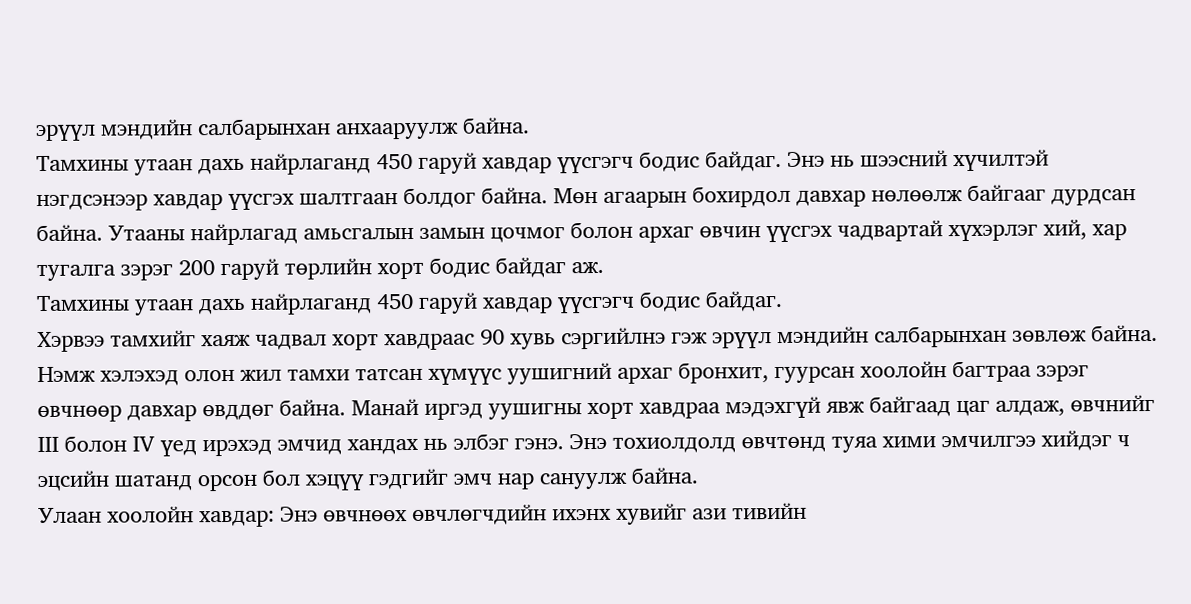эрүүл мэндийн салбарынхан анхааруулж байна.
Тамхины утаан дахь найрлаганд 450 гаруй хавдар үүсгэгч бодис байдаг. Энэ нь шээсний хүчилтэй нэгдсэнээр хавдар үүсгэх шалтгаан болдог байна. Мөн агаарын бохирдол давхар нөлөөлж байгааг дурдсан байна. Утааны найрлагад амьсгалын замын цочмог болон архаг өвчин үүсгэх чадвартай хүхэрлэг хий, хар тугалга зэрэг 200 гаруй төрлийн хорт бодис байдаг аж.
Тамхины утаан дахь найрлаганд 450 гаруй хавдар үүсгэгч бодис байдаг.
Хэрвээ тамхийг хаяж чадвал хорт хавдраас 90 хувь сэргийлнэ гэж эрүүл мэндийн салбарынхан зөвлөж байна.
Нэмж хэлэхэд олон жил тамхи татсан хүмүүс уушигний архаг бронхит, гуурсан хоолойн багтраа зэрэг өвчнөөр давхар өвддөг байна. Манай иргэд уушигны хорт хавдраа мэдэхгүй явж байгаад цаг алдаж, өвчнийг III болон IV үед ирэхэд эмчид хандах нь элбэг гэнэ. Энэ тохиолдолд өвчтөнд туяа хими эмчилгээ хийдэг ч эцсийн шатанд орсон бол хэцүү гэдгийг эмч нар сануулж байна.
Улаан хоолойн хавдар: Энэ өвчнөөх өвчлөгчдийн ихэнх хувийг ази тивийн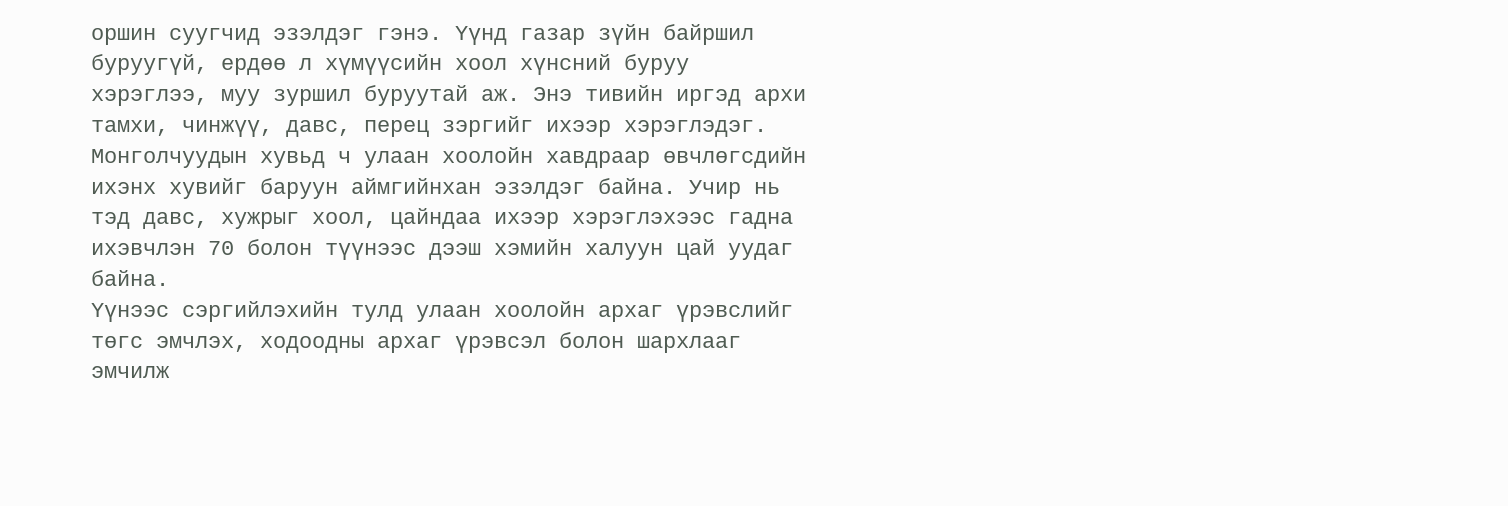оршин суугчид эзэлдэг гэнэ. Үүнд газар зүйн байршил буруугүй, ердөө л хүмүүсийн хоол хүнсний буруу хэрэглээ, муу зуршил буруутай аж. Энэ тивийн иргэд архи тамхи, чинжүү, давс, перец зэргийг ихээр хэрэглэдэг.
Монголчуудын хувьд ч улаан хоолойн хавдраар өвчлөгсдийн ихэнх хувийг баруун аймгийнхан эзэлдэг байна. Учир нь тэд давс, хужрыг хоол, цайндаа ихээр хэрэглэхээс гадна ихэвчлэн 70 болон түүнээс дээш хэмийн халуун цай уудаг байна.
Үүнээс сэргийлэхийн тулд улаан хоолойн архаг үрэвслийг төгс эмчлэх, ходоодны архаг үрэвсэл болон шархлааг эмчилж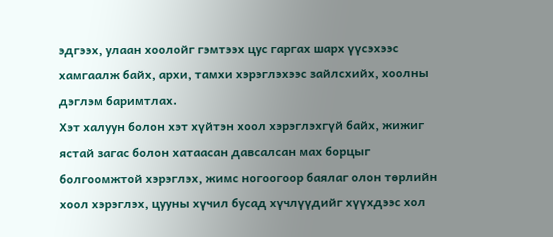эдгээх, улаан хоолойг гэмтээх цус гаргах шарх үүсэхээс хамгаалж байх, архи, тамхи хэрэглэхээс зайлсхийх, хоолны дэглэм баримтлах.
Хэт халуун болон хэт хүйтэн хоол хэрэглэхгүй байх, жижиг ястай загас болон хатаасан давсалсан мах борцыг болгоомжтой хэрэглэх, жимс ногоогоор баялаг олон төрлийн хоол хэрэглэх, цууны хүчил бусад хүчлүүдийг хүүхдээс хол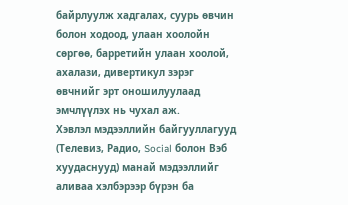байрлуулж хадгалах, суурь өвчин болон ходоод, улаан хоолойн сөргөө, барретийн улаан хоолой, ахалази, дивертикул зэрэг өвчнийг эрт оношилуулаад эмчлүүлэх нь чухал аж.
Хэвлэл мэдээллийн байгууллагууд (Телевиз, Радио, Social болон Вэб хуудаснууд) манай мэдээллийг аливаа хэлбэрээр бүрэн ба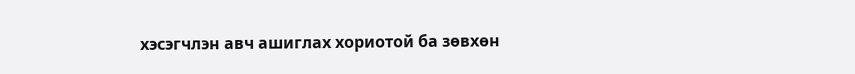хэсэгчлэн авч ашиглах хориотой ба зөвхөн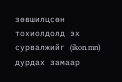зөвшилцсөн тохиолдолд эх сурвалжийг (ikon.mn) дурдах замаар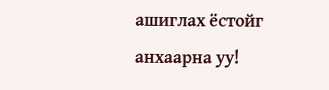ашиглах ёстойг анхаарна уу!